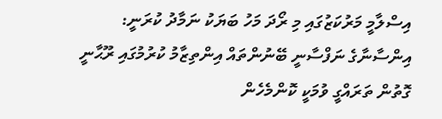އިސްލާމީ މަރުކަޒުގައި މި ރޯދަ މަހު ބަޔަކު ނަމާދު ކުރަނީ: އިންސާނާގެ ނަފްސާނީ ބޭނުންތައް އިންތިޒާމު ކުރުމުގައި ރޫޙާނީ ގޮތުން ތަރައްގީ ވުމަކީ ކޮންމެހެން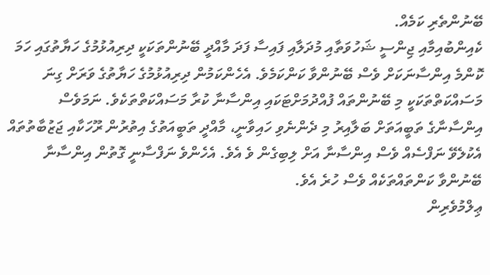ބޭނުންތެރި ކަމެއް.
ކެއިންބުއިމާއި ޖިންސީ ޝަހުވަތާއި މުދަލާއި ފައިސާ ފަދަ މާއްދީ ބޭނުންތަކަކީ ދިރިއުޅުމުގެ ހަޔާތުގައި ހަމަ ކޮންމެ އިންސާނަކަށް ވެސް ބޭނުންވާ ކަންކަމެވެ. އެހެންކަމުން ދިރިއުޅުމުގެ ހަޔާތުގެ ވަރަށް ގިނަ މަސައްކަތްތަކަކީ މި ބޭނުންތައް ފުއްދުމަށްޓަކައި އިންސާނާ ކުރާ މަސައްކަތްތަކެވެ. ނަމަވެސް އިންސާނާގެ ތަބީއަތަށް ބަލާއިރު މި ދެންނެވި ހައިވާނީ، މާއްދީ ތަބީއަތުގެ އިތުރުން ރޫހަކާއި ޖަޒުބާތުތައް އެކުލެވޭ ނަފްސެއް ވެސް އިންސާނާ އަށް ލިބިގެން ވެ އެވެ. އެހެންވެ ނަފްސާނީ ގޮތުން އިންސާނާ ބޭނުންވާ ކަންތައްތަކެއް ވެސް ހުރެ އެވެ.
ޢިލްމުވެރިން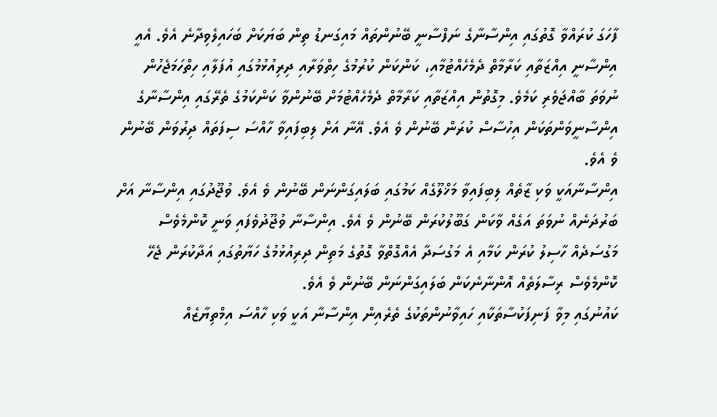ފާހަގަ ކުރައްވާ ގޮތުގައި އިންސާނާގެ ނަފްސާނީ ބޭނުންތައް މައިގަނޑު ތިން ބަޔަކަށް ބަހައިލެވިދާނެ އެވެ. އެއީ އިންސާނީ އިއްޒަތާއި ކަރާމާތް ދެމެހެއްޓުމާއި، ކަންކަން ކުރުމުގެ ހިތްވަރާއި ދިރިއުޅުމުގައި އުފަލާއި ހިތްހަމަޖެހުން ނުވަތަ ބާއްޖަވެރި ކަމެވެ. މިގޮތުން އިއްޒަތާއި ކަރާމާތް ދެމެހެއްޓުމަށް ބޭނުންވާ ކަންކަމުގެ ތެރޭގައި އިންސާނާގެ އިންސާނީވަންތަކަން އިހުސާސް ކުރަން ބޭނުން ވެ އެވެ. އޭނާ އަށް ލިބިފައިވާ ހާއްސަ ސިފަތައް ދިރުވަން ބޭނުން ވެ އެވެ.
އިންސާނާއަކީ ވަކި ޒާތެއް ލިބިފައިވާ މަޚްލޫގެއް ކަމުގައި ބަލައިގަންނަން ބޭނުން ވެ އެވެ. ވުޖޫދުގައި އިންސާނާ އަށް ބަރުދަނެއް ނުވަތަ އަގެއް ވާކަން ގަބޫލުކުރަން ބޭނުން ވެ އެވެ. އިންސާނާ ވުޖޫދުވެފައި ވަނީ ކޮންމެވެސް މަގުސަދެއް ހާސިލު ކުރަން ކަމާއި އެ މަގުސަދާ އެއްގޮތްވާ ގޮތުގެ މަތިން ދިރިއުޅުމުގެ ހަޔާތުގައި އަދާކުރަން ޖެހޭ ކޮންމެވެސް ރިސާލަތެއް އޮންނާނެކަން ބަލައިގަންނަން ބޭނުން ވެ އެވެ.
ކައުނުގައި މިވާ ފަނިފަކުސާތަކާއި ހައިވާނުންތަކުގެ ތެރެއިން އިންސާނާ އަކީ ވަކި ހާއްސަ އިމްތިޔާޒެއް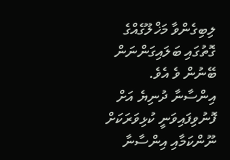ލިބިގެންވާ މަޚްލޫގެއްގެ ގޮތުގައި ބަލައިގަންނަން ބޭނުން ވެ އެވެ. އިންސާނާ ދުނިޔެ އަށް ފޮނުވިފައިވަނީ ކުޅިވަރަކަށް ނޫންކަމާއި އިންސާނާ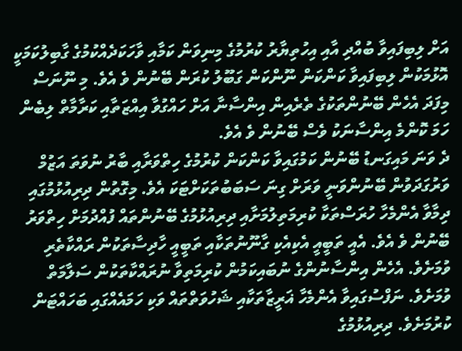އަށް ލިބިފައިވާ ބުއްދި އާއި އިހުތިޔާރު ކުރުމުގެ މިނިވަން ކަމާއި ވާހަކަދެއްކުމުގެ ގާބިލުކަމަކީ އޮޅުމަކުން ލިބިފައިވާ ކަންކަން ނޫންކަން ގަބޫލު ކުރަން ބޭނުން ވެ އެވެ. މި ނޫނަސް މިފަދަ އެހެން ބޭނުންތަކުގެ ތެރެއިން އިންސާނާ އަށް ހައްގުވާ އިއްޒަތާއި ކަރާމާތް ލިބެން ހަމަ ކޮންމެ އިންސާނަކު ވެސް ބޭނުން ވެ އެވެ.
ދެ ވަނަ މައިގަނޑު ބޭނުން ކަމުގައިވާ ކަންކަން ކުރުމުގެ ހިތްވަރާއި ބާރު ނުވަތަ އަޒުމް ވަރުގަދަވުން ބޭނުންވަނީ ވަރަށް ގިނަ ސަބަބުތަކަށްޓަކަ އެވެ. މިގޮތުން ދިރިއުޅުމުގައި ދިމާވާ އެންމެހާ ހުރަސްތަކާ ކުރިމަތިލުމަށާއި ދިރިއުޅުމުގެ ބޭނުންތައް ފުއްދުމަށް ހިތްވަރު ބޭނުން ވެ އެވެ. އެއީ ތަބީއީ އެކިއެކި ގާނޫނުތަކާއި ތަބީއީ ހާދިސާތަކުން ރައްކާތެރި ވުމަށެވެ. އެހެން އިންސާނުންގެ ނުބައިކަމުން ކުރިމަތިވާ ނުރައްކާތަކުން ސަލާމަތް ވުމަށެވެ. ނަފްސުގައިވާ އެންމެހާ ޣަރީޒާތަކާއި ޝަހުވަތްތައް ވަކި ހަމައެއްގައި ބަހައްޓަން ކުރުމަށެވެ. ދިރިއުޅުމުގެ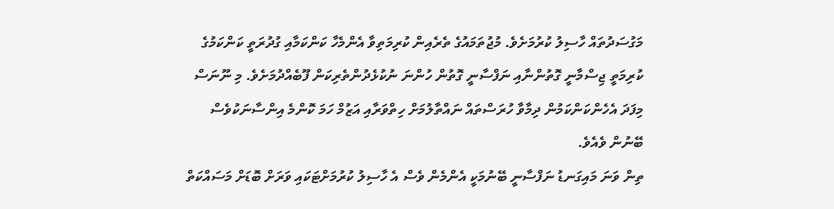މަގުސަދުތައް ހާސިލު ކުރުމަށެވެ. މުޖުތަމައުގެ ތެރެއިން ކުރިމަތިވާ އެންމެހާ ކަންކަމާއި ގުދުރަތީ ކަންކަމުގެ ކުރިމަތީ ޖިސްމާނީ ގޮތުންނާއި ނަފްސާނީ ގޮތުން ހުންނަ ނުކުޅެދުންތެރިކަން ފޫބެއްދުމަށެވެ. މި ނޫނަސް މިފަދަ އެހެންކަންކަމުން ދިމާވާ ހުރަސްތައް ނައްތާލުމަށް ހިތްވަރާއި އަޒުމް ހަމަ ކޮންމެ އިންސާނަކުވެސް ބޭނުން ވެއެވެ.
ތިން ވަނަ މައިގަނޑު ނަފްސާނީ ބޭނުމަކީ އެންމެން ވެސް އެ ހާސިލު ކުރުމަށްޓަކައި ވަރަށް ބޮޑަށް މަސައްކަތް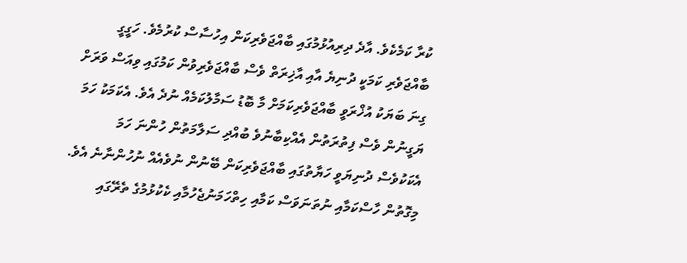ކުރާ ކަމެކެވެ. އާދެ ދިރިއުޅުމުގައި ބާއްޖަވެރިކަން އިހުސާސް ކުރުމެވެ. ހަގީގީ ބާއްޖަވެރި ކަމަކީ ދުނިޔެ އާއި އާޚިރަތް ވެސް ބާއްޖަވެރިވުން ކަމުގައި ވިއަސް ވަރަށް ގިނަ ބަޔަކު އުޚްރަވީ ބާއްޖަވެރިކަމަށް މާ ބޮޑު ސަމާލުކަމެއް ނުދެ އެވެ. އެކަމަކު ހަމަ ޔަގީނުން ވެސް ފިތުރަތުން އެއްކިބާނުވެ ބުއްދި ސަލާމަތުން ހުންނަ ހަމަ އެކަކުވެސް ދުނިޔަވީ ހަޔާތުގައި ބާއްޖަވެރިކަން ބޭނުން ނުވެއެއް ނުހުންނާނެ އެވެ.
މިގޮތުން ހާސްކަމާއި ނުތަނަވަސް ކަމާއި ހިތްހަމަނުޖެހުމާއި ކެކުޅުމުގެ ތެރޭގައި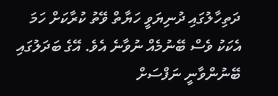ދަތިހާލުގައި ދުނިޔަވީ ހަޔާތް ވޭތު ކުރާކަށް ހަމަ އެކަކު ވެސް ބޭނުމެއް ނުވާނެ އެވެ. އޭގެ ބަދަލުގައި ބޭނުންވާނީ ނަފްސަށް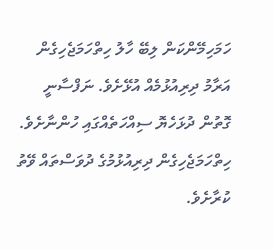ހަމަހިމޭންކަން ލިބޭ ހާލު ހިތްހަމަޖެހިގެން އަރާމު ދިރިއުޅުމެއް އުޅޭށެވެ. ނަފްސާނީ ގޮތުން ދުޅަހެޔޮ ސިއްހަތެއްގައި ހުންނާށެވެ. ހިތްހަމަޖެހިގެން ދިރިއުޅުމުގެ ދުވަސްތައް ވޭތު ކުރާށެވެ.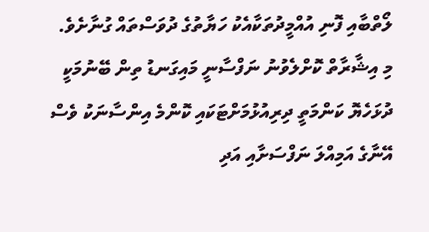ލޯތްބާއި ފޮނި އުއްމީދުތަކާއެކު ހަޔާތުގެ ދުވަސްތައް ގުނާށެވެ.
މި އިޝާރާތް ކޮށްލެވުނު ނަފްސާނީ މައިގަނޑު ތިން ބޭނުމަކީ ދުޅަހެޔޮ ކަންމަތީ ދިރިއުޅުމަށްޓަކައި ކޮންމެ އިންސާނަކު ވެސް އޭނާގެ އަމިއްލަ ނަފްސަށާއި އަދި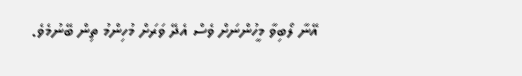އޭނާ ލޯބިވާ މީހުންނަށް ވެސް އެދޭ ވަރަށް މުހިންމު ތިން ބޭނުމެވެ.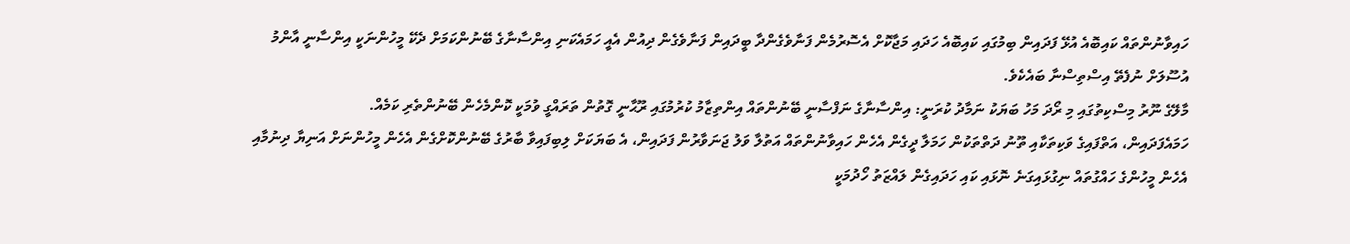ހައިވާނުންތައް ކައިބޮއެ އުޅޭ ފަދައިން ބިމުގައި ކައިބޮއެ ހަދައި މަޖާކޮށް އެސޮރުމެން ފަނާވެގެންދާ ބީދައިން ފަނާވެގެން ދިއުން އެއީ ހަމައެކަނި އިންސާނާގެ ބޭނުންކަމަށް ދެކޭ މީހުންނަކީ އިންސާނީ އާންމު އުސޫލަށް ނުފެތޭ އިސްތިސްނާ ބައެކެވެ.
މާލޭގެ ނޫރު މިސްކިތުގައި މި ރޯދަ މަހު ބަޔަކު ނަމާދު ކުރަނީ: އިންސާނާގެ ނަފްސާނީ ބޭނުންތައް އިންތިޒާމު ކުރުމުގައި ރޫޙާނީ ގޮތުން ތަރައްގީ ވުމަކީ ކޮންމެހެން ބޭނުންތެރި ކަމެއް.
ހަމައެފަދައިން، އަތްފައިގެ ވަކިތަކާއި ތޫނު ދަތްތަކުން ހަމަލާ ދީގެން އެހެން ހައިވާނުންތައް އަތުލާ ވަލު ޖަނަވާރުން ފަދައިން، އެ ބަޔަކަށް ލިބިފައިވާ ބާރުގެ ބޭނުންކޮށްގެން އެހެން މީހުންނަށް އަނިޔާ ދިނުމާއި އެހެން މީހުންގެ ހައްގުތައް ނިގުޅައިގަނެ ނޮޅައި ކައި ހަދައިގެން ލައްޒަތު ހޯދުމަކީ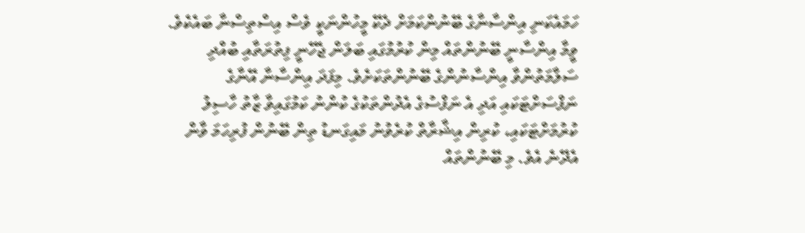ހަމައެކަނި އިންސާނާގެ ބޭނުންކަމަށް ދެކޭ މީހުންނަކީ ވެސް އިސްތިސްނާ ބައެކެވެ.
ވީމާ އިންސާނީ ބޭނުންތައް މިން ކުރުމުގައި ބަލަން ޖެހޭނީ ފިތުރަތާއި ބުއްދި ސަލާމަތުންވާ އިންސާނުންގެ ބޭނުންތަކަށެވެ. މިފަދަ އިންސާނާ އޭނާގެ ނަފްސަށްޓަކައި އަދި އެ ނަފްސުގެ އެދުންތަކުގެ ކުންނު ކަމުގައިވާ ޒާތު ހާސިލު ކުރުމަށްޓަކައި، ކުރިން އިޝާރާތް ކުރެވުނު މައިގަނޑު ތިން ބޭނުން ފުރިހަމަ ވާން އެދޭނެ އެވެ. މި ބޭނުންތައް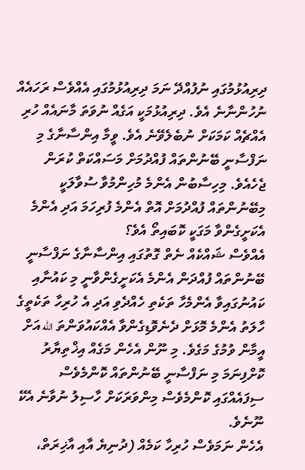ދިރިއުޅުމުގައި ނުފުއްދޭ ނަމަ ދިރިއުޅުމުގައި އެއްވެސް ރަހައެއް ނުހުންނާނެ އެވެ. ދިރިއުޅުމަކީ އަގެއް ނުވަތަ މާނައެއް ހުރި އެއްޗެއް ކަމަކަށް ނުބެލެވޭނެ އެވެ. ވީމާ އިންސާނާގެ މި ނަފްސާނީ ބޭނުންތައް ފުއްދުމަށް މަސައްކަތް ކުރަން ޖެހެއެވެ. މިހިސާބުން އެންމެ މުހިންމުވާ ސުވާލަކީ މިބޭނުންތައް ފުއްދުމަށް އޮތް އެންމެ ފުރިހަމަ އަދި އެންމެ އެކަށީގެންވާ މަގަކީ ކޮބައިތޯ އެވެ؟
އެއްވެސް ޝައްކެއް ނެތް ގޮތުގައި އިންސާނާގެ ނަފްސާނީ ބޭނުންތައް ފުއްދަން އެންމެ އެކަށީގެންވާނީ މި ކައުނާއި ކައުނުގައިވާ އެންމެހާ ތަކެތި ހެއްދެވި އަދި އެ ހުރިހާ ތަކެތީގެ ހާލަތު އެންމެ މޮޅަށް ދެނެވޮޑިގެންވާ އެއްކައުވަންތަ الله އަށް އީމާން ވުމުގެ މަގެވެ. މި ނޫން އެހެން މަގެއް އިޚްތިޔާރު ކޮށްފިނަމަ މި ނަފްސާނީ ބޭނުންތައް ކޮންމެވެސް ސިފައެއްގައި ކޮންމެވެސް މިންވަރަކަށް ހާސިލު ނުވާނެ އެކޭ ނޫނެވެ.
އެހެން ނަމަވެސް ހުރިހާ ކަމެއް (ދުނިޔެ އާއި އާޚިރަތް،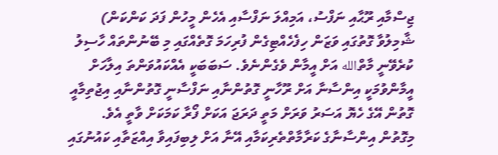ޖިސްމާއި ރޫޙާއި ނަފްސު، އަމިއްލަ ނަފްސާއި އެހެން މީހުން ފަދަ ކަންކަން) ޝާމިލުވާ ގޮތުގައި ވަޒަން ހިފެހެއްޓިގެން ފުރިހަމަ ގޮތެއްގައި މި ބޭނުންތައް ހާސިލު ކުރެވޭނީ މާތްالله އަށް އީމާން ވެގެންނެވެ. ސަބަބަކީ އެއްކައުވަންތަ އިލާހަށް އީމާންވުމަކީ އިންސާނާ އަށް ރޫހާނީ ގޮތުންނާއި ނަފްސާނީ ގޮތުންނާއި އިޖުތިމާއީ ގޮތުން އޭގެ ހެޔޮ އަސަރު ވަރަށް މަތީ ދަރަޖަ އަކަށް ފޯރާ ކަމަކަށް ވާތީ އެވެ.
މިގޮތުން އިންސާނާގެ ކަރާމާތްތެރިކަމާއި އޭނާ އަށް ލިބިފައިވާ އިއްޒަތާއި ކައުނުގައި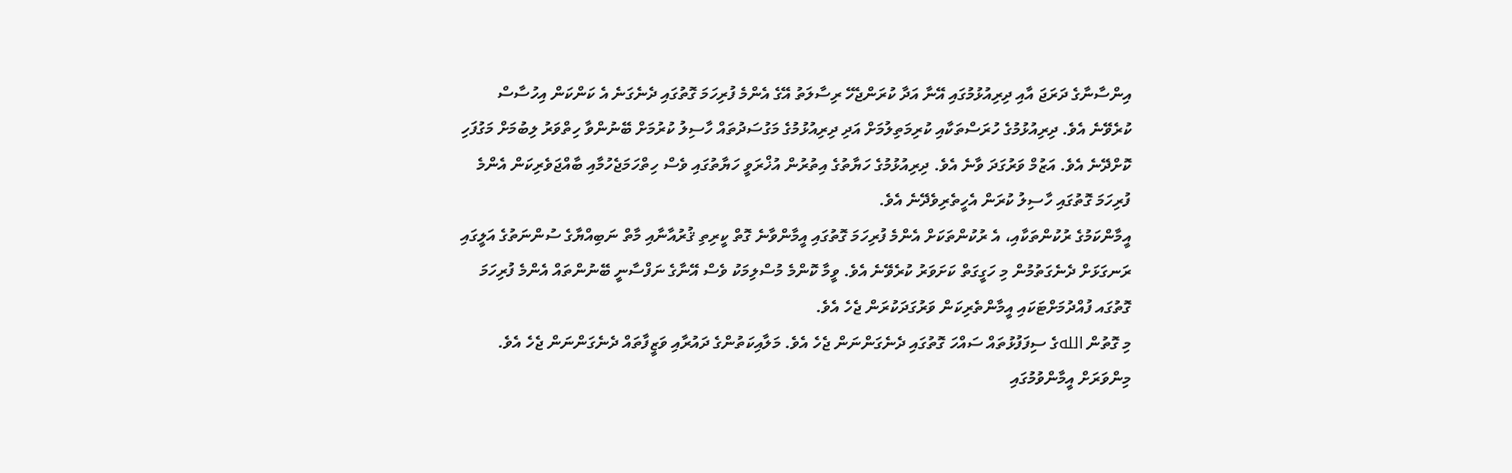އިންސާނާގެ ދަރަޖަ އާއި ދިރިއުޅުމުގައި އޭނާ އަދާ ކުރަންޖެހޭ ރިސާލަތު އޭގެ އެންމެ ފުރިހަމަ ގޮތުގައި ދެނެގަނެ އެ ކަންކަން އިހުސާސް ކުރެވޭނެ އެވެ. ދިރިއުޅުމުގެ ހުރަސްތަކާއި ކުރިމަތިލުމަށް އަދި ދިރިއުޅުމުގެ މަގުސަދުތައް ހާސިލު ކުރުމަށް ބޭނުންވާ ހިތްވަރު ލިބުމަށް މަގުފަހި ކޮށްދޭނެ އެވެ. އަޒުމް ވަރުގަދަ ވާނެ އެވެ. ދިރިއުޅުމުގެ ހަޔާތުގެ އިތުރުން އުޚްރަވީ ހަޔާތުގައި ވެސް ހިތްހަމަޖެހުމާއި ބާއްޖަވެރިކަން އެންމެ ފުރިހަމަ ގޮތުގައި ހާސިލު ކުރަން އެހީތެރިވެދޭނެ އެވެ.
އީމާންކަމުގެ ރުކުންތަކާއި، އެ ރުކުންތަކަށް އެންމެ ފުރިހަމަ ގޮތުގައި އީމާންވާނެ ގޮތް ކީރިތި ޤުރުއާނާއި މާތް ނަބިއްޔާގެ ސުންނަތުގެ އަލީގައި ރަނގަޅަށް ދެނެގަތުމުން މި ހަގީގަތް ކަށަވަރު ކުރެވޭނެ އެވެ. ވީމާ ކޮންމެ މުސްލިމަކު ވެސް އޭނާގެ ނަފްސާނީ ބޭނުންތައް އެންމެ ފުރިހަމަ ގޮތުގައ ފުއްދުމަށްޓަކައި އީމާންތެރިކަން ވަރުގަދަކުރަން ޖެހެ އެވެ.
މި ގޮތުން اللهގެ ސިފަފުޅުތައް ސައްހަ ގޮތުގައި ދެނެގަންނަން ޖެހެ އެވެ. މަލާއިކަތުންގެ ދައުރާއި ވަޒީފާތައް ދެނެގަންނަން ޖެހެ އެވެ. މިންވަރަށް އީމާންވުމުގައި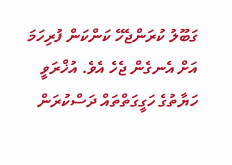ގަބޫލު ކުރަންޖެހޭ ކަންކަން ފުރިހަމަ އަށް އެނގެން ޖެހެ އެވެ. އުޚްރަވީ ހަޔާތުގެ ހަގީގަތްތައް ދަސްކުރަން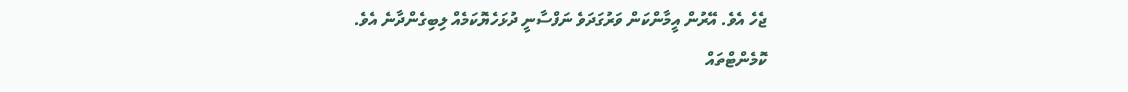ޖެހެ އެވެ. އޭރުން އީމާންކަން ވަރުގަދަވެ ނަފްސާނީ ދުޅަހެޔޮކަމެއް ލިބިގެންދާނެ އެވެ.
ކޮމެންޓްތައް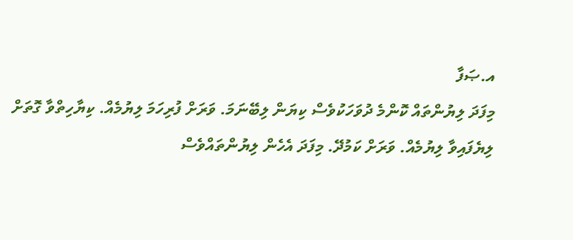އ.ޞަފާ
މިފަދަ ލިޔުންތައް ކޮންމެ ދުވަހަކުވެސް ކިޔަން ލިބޭނަމަ. ވަރަށް ފުރިހަމަ ލިޔުމެއް. ކިޔާހިތްވާ ގޮތަށް ލިޔެފައިވާ ލިޔުމެއް. ވަރަށް ކަމުދޭ. މިފަދަ އެހެން ލިޔުންތައްވެސް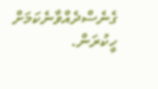ގެނެސްދެއްވާނެކަމަށް ހީކުރަން.